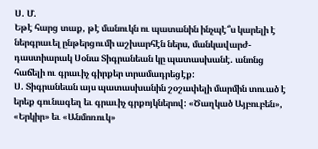Ս. Մ.
Եթէ հարց տաք, թէ մանուկն ու պատանին ինչպէ՞ս կարելի է ներգրաւել ընթերցումի աշխարհէն ներս, մանկավարժ-դաստիարակ Սօնա Տիգրանեան կը պատասխանէ. անոնց հաճելի ու գրաւիչ գիրքեր տրամադրեցէք:
Ս. Տիգրանեան այս պատասխանին շօշափելի մարմին տուած է երեք գունագեղ եւ գրաւիչ գրքոյկներով: «Ծաղկած Այբուբեն», «Երկիր» եւ «Անմոռուկ»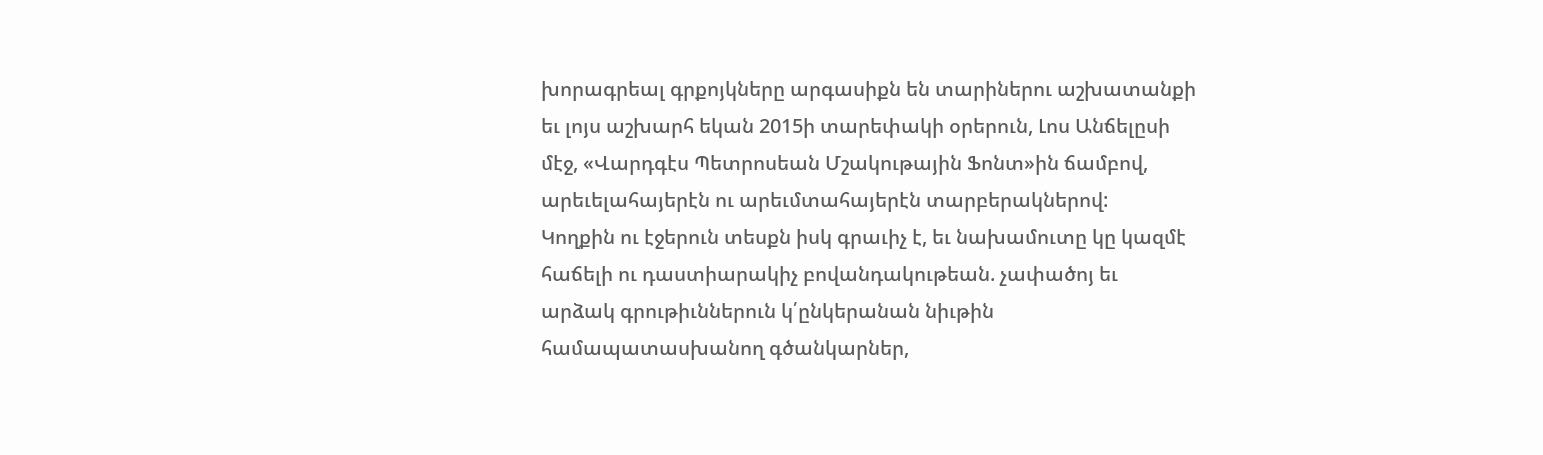խորագրեալ գրքոյկները արգասիքն են տարիներու աշխատանքի եւ լոյս աշխարհ եկան 2015ի տարեփակի օրերուն, Լոս Անճելըսի մէջ, «Վարդգէս Պետրոսեան Մշակութային Ֆոնտ»ին ճամբով, արեւելահայերէն ու արեւմտահայերէն տարբերակներով:
Կողքին ու էջերուն տեսքն իսկ գրաւիչ է, եւ նախամուտը կը կազմէ հաճելի ու դաստիարակիչ բովանդակութեան. չափածոյ եւ արձակ գրութիւններուն կ՛ընկերանան նիւթին համապատասխանող գծանկարներ,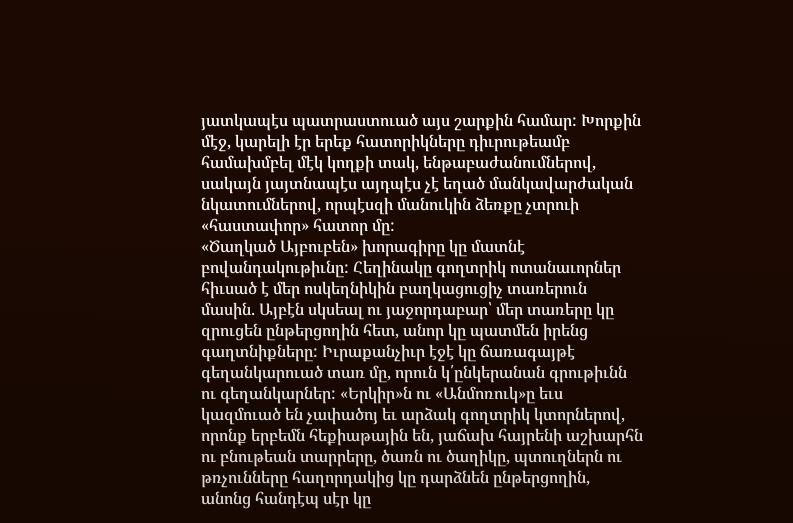յատկապէս պատրաստուած այս շարքին համար: Խորքին մէջ, կարելի էր երեք հատորիկները դիւրութեամբ համախմբել մէկ կողքի տակ, ենթաբաժանումներով, սակայն յայտնապէս այդպէս չէ եղած մանկավարժական նկատումներով, որպէսզի մանուկին ձեռքը չտրուի «հաստափոր» հատոր մը:
«Ծաղկած Այբուբեն» խորագիրը կը մատնէ բովանդակութիւնը: Հեղինակը գողտրիկ ոտանաւորներ հիւսած է մեր ոսկեղնիկին բաղկացուցիչ տառերուն մասին. Այբէն սկսեալ ու յաջորդաբար՝ մեր տառերը կը զրուցեն ընթերցողին հետ, անոր կը պատմեն իրենց գաղտնիքները: Իւրաքանչիւր էջէ կը ճառագայթէ գեղանկարուած տառ մը, որուն կ՛ընկերանան գրութիւնն ու գեղանկարներ: «Երկիր»ն ու «Անմոռուկ»ը եւս կազմուած են չափածոյ եւ արձակ գողտրիկ կտորներով, որոնք երբեմն հեքիաթային են, յաճախ հայրենի աշխարհն ու բնութեան տարրերը, ծառն ու ծաղիկը, պտուղներն ու թռչունները հաղորդակից կը դարձնեն ընթերցողին, անոնց հանդէպ սէր կը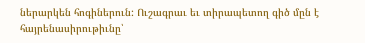ներարկեն հոգիներուն: Ուշագրաւ եւ տիրապետող գիծ մըն է հայրենասիրութիւնը՝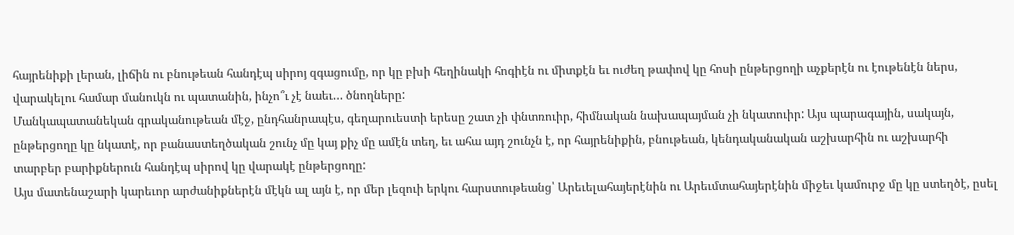հայրենիքի լերան, լիճին ու բնութեան հանդէպ սիրոյ զգացումը, որ կը բխի հեղինակի հոգիէն ու միտքէն եւ ուժեղ թափով կը հոսի ընթերցողի աչքերէն ու էութենէն ներս, վարակելու համար մանուկն ու պատանին, ինչո՞ւ չէ նաեւ… ծնողները:
Մանկապատանեկան գրականութեան մէջ, ընդհանրապէս, գեղարուեստի երեսը շատ չի փնտռուիր, հիմնական նախապայման չի նկատուիր: Այս պարագային, սակայն, ընթերցողը կը նկատէ, որ բանաստեղծական շունչ մը կայ քիչ մը ամէն տեղ, եւ ահա այդ շունչն է, որ հայրենիքին, բնութեան, կենդականական աշխարհին ու աշխարհի տարբեր բարիքներուն հանդէպ սիրով կը վարակէ ընթերցողը:
Այս մատենաշարի կարեւոր արժանիքներէն մէկն ալ այն է, որ մեր լեզուի երկու հարստութեանց՝ Արեւելահայերէնին ու Արեւմտահայերէնին միջեւ կամուրջ մը կը ստեղծէ, ըսել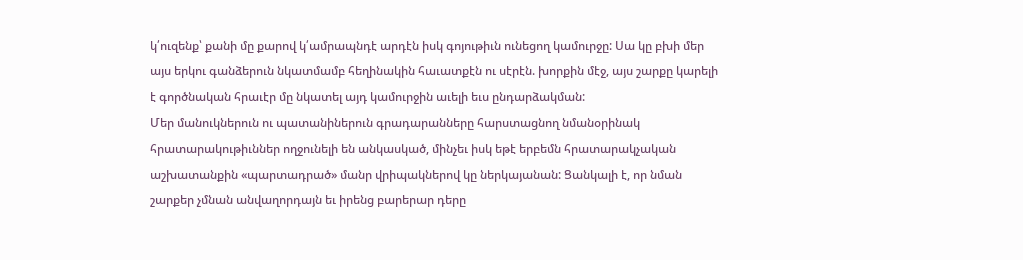կ՛ուզենք՝ քանի մը քարով կ՛ամրապնդէ արդէն իսկ գոյութիւն ունեցող կամուրջը: Սա կը բխի մեր այս երկու գանձերուն նկատմամբ հեղինակին հաւատքէն ու սէրէն. խորքին մէջ, այս շարքը կարելի է գործնական հրաւէր մը նկատել այդ կամուրջին աւելի եւս ընդարձակման:
Մեր մանուկներուն ու պատանիներուն գրադարանները հարստացնող նմանօրինակ հրատարակութիւններ ողջունելի են անկասկած, մինչեւ իսկ եթէ երբեմն հրատարակչական աշխատանքին «պարտադրած» մանր վրիպակներով կը ներկայանան: Ցանկալի է, որ նման շարքեր չմնան անվաղորդայն եւ իրենց բարերար դերը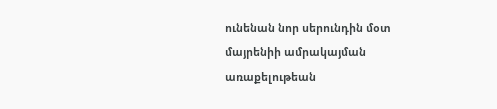ունենան նոր սերունդին մօտ մայրենիի ամրակայման առաքելութեան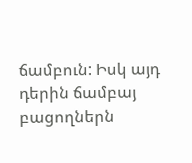ճամբուն: Իսկ այդ դերին ճամբայ բացողներն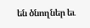են ծնողներ եւ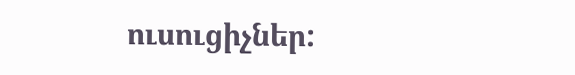ուսուցիչներ: